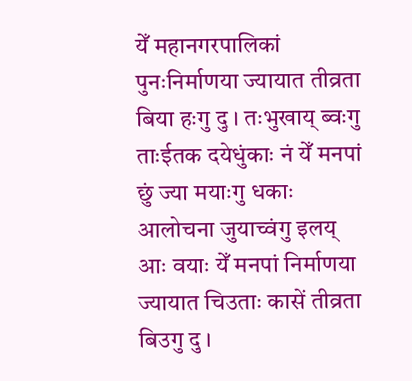येँ महानगरपालिकां पुनःनिर्माणया ज्यायात तीव्रता बिया हःगु दु । तःभुखाय् ब्वःगु ताःईतक दयेधुंकाः नं येँ मनपां छुं ज्या मयाःगु धकाः आलोचना जुयाच्वंगु इलय् आः वयाः येँ मनपां निर्माणया ज्यायात चिउताः कासें तीव्रता बिउगु दु ।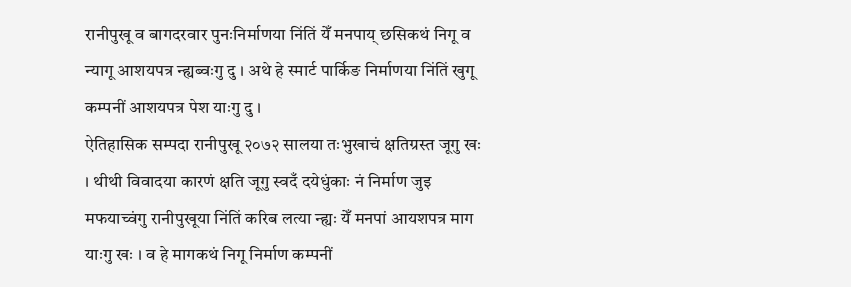रानीपुखू व बागदरवार पुनःनिर्माणया निंतिं येँ मनपाय् छसिकथं निगू व न्यागू आशयपत्र न्ह्यब्वःगु दु । अथे हे स्मार्ट पार्किङ निर्माणया निंतिं खुगू कम्पनीं आशयपत्र पेश याःगु दु ।
ऐतिहासिक सम्पदा रानीपुखू २०७२ सालया तःभुखाचं क्षतिग्रस्त जूगु खः । थीथी विवादया कारणं क्षति जूगु स्वदँ दयेधुंकाः नं निर्माण जुइ मफयाच्वंगु रानीपुखूया निंतिं करिब लत्या न्ह्यः येँ मनपां आयशपत्र माग याःगु खः । व हे मागकथं निगू निर्माण कम्पनीं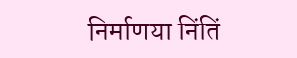निर्माणया निंतिं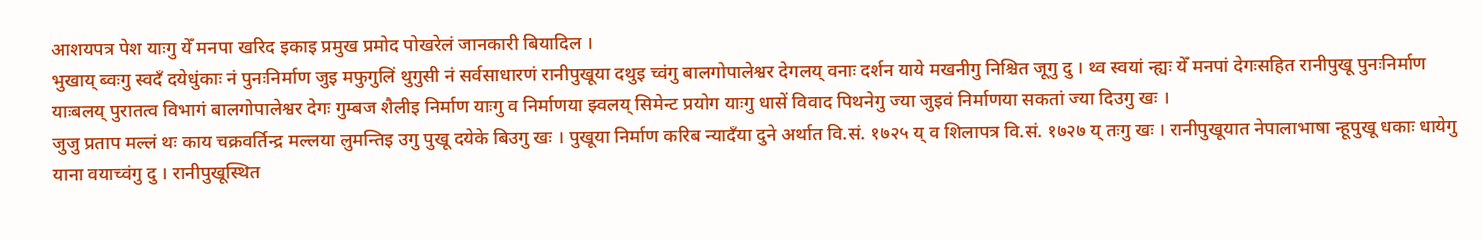आशयपत्र पेश याःगु येँ मनपा खरिद इकाइ प्रमुख प्रमोद पोखरेलं जानकारी बियादिल ।
भुखाय् ब्वःगु स्वदँ दयेधुंकाः नं पुनःनिर्माण जुइ मफुगुलिं थुगुसी नं सर्वसाधारणं रानीपुखूया दथुइ च्वंगु बालगोपालेश्वर देगलय् वनाः दर्शन याये मखनीगु निश्चित जूगु दु । थ्व स्वयां न्ह्यः येँ मनपां देगःसहित रानीपुखू पुनःनिर्माण याःबलय् पुरातत्व विभागं बालगोपालेश्वर देगः गुम्बज शैलीइ निर्माण याःगु व निर्माणया झ्वलय् सिमेन्ट प्रयोग याःगु धासें विवाद पिथनेगु ज्या जुइवं निर्माणया सकतां ज्या दिउगु खः ।
जुजु प्रताप मल्लं थः काय चक्रवर्तिन्द्र मल्लया लुमन्तिइ उगु पुखू दयेके बिउगु खः । पुखूया निर्माण करिब न्यादँया दुने अर्थात वि.सं. १७२५ य् व शिलापत्र वि.सं. १७२७ य् तःगु खः । रानीपुखूयात नेपालाभाषा न्हूपुखू धकाः धायेगु याना वयाच्वंगु दु । रानीपुखूस्थित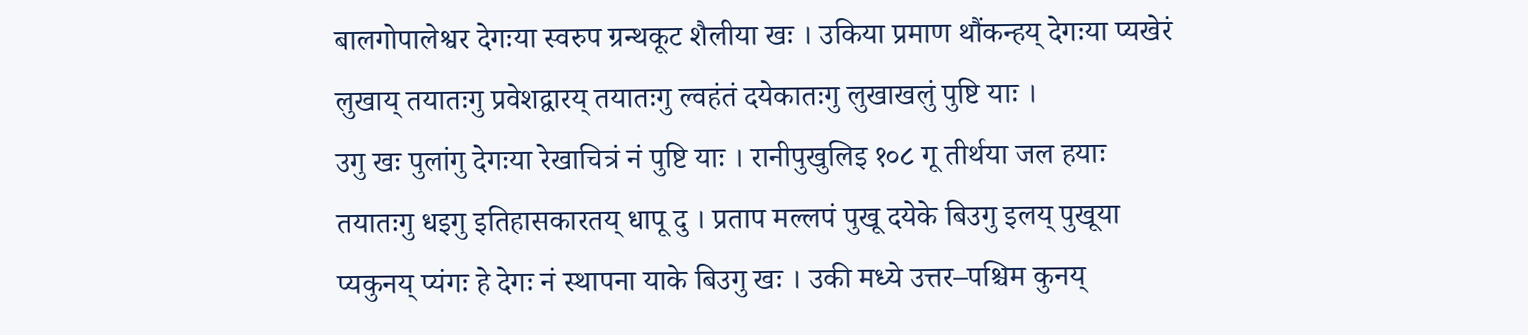बालगोपालेश्वर देगःया स्वरुप ग्रन्थकूट शैलीया खः । उकिया प्रमाण थौंकन्हय् देगःया प्यखेरं लुखाय् तयातःगु प्रवेशद्वारय् तयातःगु ल्वहंतं दयेकातःगु लुखाखलुं पुष्टि याः ।
उगु खः पुलांगु देगःया रेखाचित्रं नं पुष्टि याः । रानीपुखुलिइ १०८ गू तीर्थया जल हयाः तयातःगु धइगु इतिहासकारतय् धापू दु । प्रताप मल्लपं पुखू दयेके बिउगु इलय् पुखूया प्यकुनय् प्यंगः हे देगः नं स्थापना याके बिउगु खः । उकी मध्ये उत्तर–पश्चिम कुनय्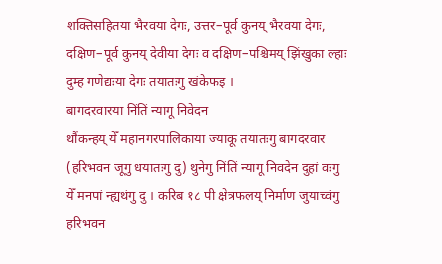शक्तिसहितया भैरवया देगः, उत्तर–पूर्व कुनय् भैरवया देगः, दक्षिण–पूर्व कुनय् देवीया देगः व दक्षिण–पश्चिमय् झिंखुका ल्हाः दुम्ह गणेद्यःया देगः तयातःगु खंकेफइ ।
बागदरवारया निंतिं न्यागू निवेदन
थौंकन्हय् येँ महानगरपालिकाया ज्याकू तयातःगु बागदरवार (हरिभवन जूगु धयातःगु दु) थुनेगु निंतिं न्यागू निवदेन दुहां वःगु येँ मनपां न्ह्यथंगु दु । करिब १८ पी क्षेत्रफलय् निर्माण जुयाच्वंगु हरिभवन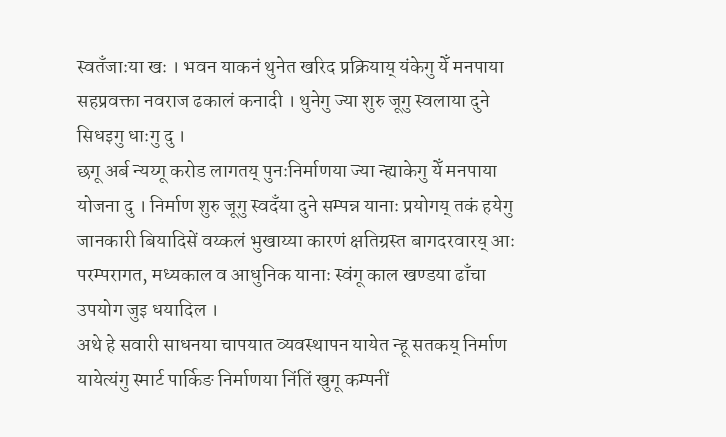स्वतँजाःया खः । भवन याकनं थुनेत खरिद प्रक्रियाय् यंकेगु येँ मनपाया सहप्रवक्ता नवराज ढकालं कनादी । थुनेगु ज्या शुरु जूगु स्वलाया दुने सिधइगु धाःगु दु ।
छगू अर्ब न्यय्गू करोड लागतय् पुनःनिर्माणया ज्या न्ह्याकेगु येँ मनपाया योजना दु । निर्माण शुरु जूगु स्वदँया दुने सम्पन्न यानाः प्रयोगय् तकं हयेगु जानकारी बियादिसें वय्कलं भुखाय्या कारणं क्षतिग्रस्त बागदरवारय् आः परम्परागत, मध्यकाल व आधुनिक यानाः स्वंगू काल खण्डया ढाँचा उपयोग जुइ धयादिल ।
अथे हे सवारी साधनया चापयात व्यवस्थापन यायेत न्हू सतकय् निर्माण यायेत्यंगु स्मार्ट पार्किङ निर्माणया निंतिं खुगू कम्पनीं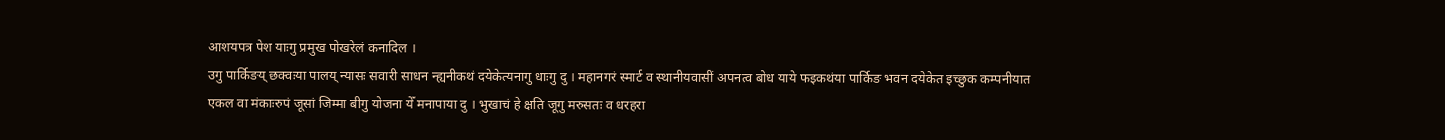आशयपत्र पेश याःगु प्रमुख पोखरेलं कनादिल ।
उगु पार्किङय् छक्वःया पालय् न्यासः सवारी साधन न्ह्यनीकथं दयेकेत्यनागु धाःगु दु । महानगरं स्मार्ट व स्थानीयवासीं अपनत्व बोध याये फइकथंया पार्किङ भवन दयेकेत इच्छुक कम्पनीयात एकल वा मंकाःरुपं जूसां जिम्मा बीगु योजना येँ मनापाया दु । भुखाचं हे क्षति जूगु मरुसतः व धरहरा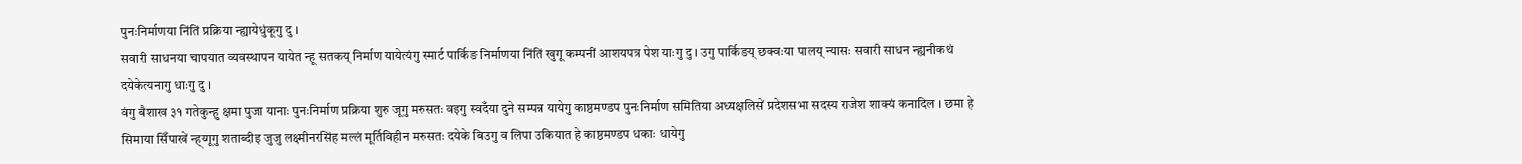पुनःनिर्माणया निंतिं प्रक्रिया न्ह्यायेधुंकूगु दु ।
सवारी साधनया चापयात व्यवस्थापन यायेत न्हू सतकय् निर्माण यायेत्यंगु स्मार्ट पार्किङ निर्माणया निंतिं खुगू कम्पनीं आशयपत्र पेश याःगु दु । उगु पार्किङय् छक्वःया पालय् न्यासः सवारी साधन न्ह्यनीकथं दयेकेत्यनागु धाःगु दु ।
वंगु बैशाख ३१ गतेकुन्हु क्षमा पुजा यानाः पुनःनिर्माण प्रक्रिया शुरु जूगु मरुसतः वइगु स्वदँया दुने सम्पन्न यायेगु काष्ठमण्डप पुनःनिर्माण समितिया अध्यक्षलिसें प्रदेशसभा सदस्य राजेश शाक्यं कनादिल । छमा हे सिमाया सिँपाखें न्ह्य्गूगु शताब्दीइ जुजु लक्ष्मीनरसिंह मल्लं मूर्तिविहीन मरुसतः दयेके बिउगु व लिपा उकियात हे काष्ठमण्डप धकाः धायेगु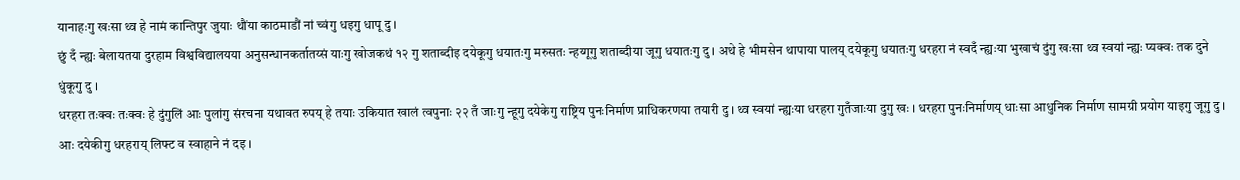यानाहःगु खःसा थ्व हे नामं कान्तिपुर जुयाः थौंया काठमाडौं नां च्वंगु धइगु धापू दु ।
छुं दँ न्ह्यः बेलायतया दुरहाम विश्वविद्यालयया अनुसन्धानकर्तातय्सं याःगु खोजकथं १२ गु शताब्दीइ दयेकूगु धयातःगु मरुसतः न्हय्गूगु शताब्दीया जूगु धयातःगु दु । अथे हे भीमसेन थापाया पालय् दयेकूगु धयातःगु धरहरा नं स्वदँ न्ह्यःया भुखाचं दुंगु खःसा थ्व स्वयां न्ह्यः प्यक्वः तक दुने धुंकूगु दु ।
धरहरा तःक्वः तःक्वः हे दुंगुलिं आः पुलांगु संरचना यथावत रुपय् हे तयाः उकियात खालं त्वपुनाः २२ तँ जाःगु न्हूगु दयेकेगु राष्ट्रिय पुनःनिर्माण प्राधिकरणया तयारी दु । थ्व स्वयां न्ह्यःया धरहरा गुतँजाःया दुगु खः । धरहरा पुनःनिर्माणय् धाःसा आधुनिक निर्माण सामग्री प्रयोग याइगु जूगु दु । आः दयेकीगु धरहराय् लिफ्ट व स्वाहाने नं दइ ।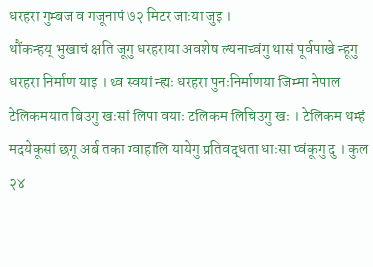धरहरा गुम्बज व गजूनापं ७२ मिटर जाःया जुइ ।
थौंकन्हय् भुखाचं क्षति जूगु धरहराया अवशेष ल्यनाच्वंगु थासं पूर्वपाखे न्हूगु धरहरा निर्माण याइ । थ्व स्वयां न्ह्यः धरहरा पुनःनिर्माणया जिम्मा नेपाल टेलिकमयात बिउगु खःसां लिपा वयाः टलिकम लिचिउगु खः । टेलिकम थम्हं मदयेकूसां छगू अर्ब तका ग्वाहालि यायेगु प्रतिवद्धता धाःसा प्वंकूगु दु । कुल २४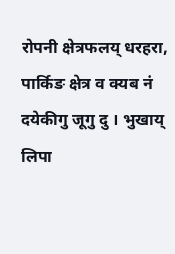रोपनी क्षेत्रफलय् धरहरा, पार्किङ क्षेत्र व क्यब नं दयेकीगु जूगु दु । भुखाय् लिपा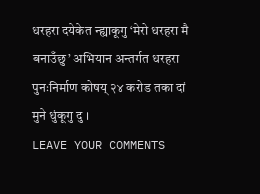धरहरा दयेकेत न्ह्याकूगु ‘मेरो धरहरा मै बनाउँछु’ अभियान अन्तर्गत धरहरा पुनःनिर्माण कोषय् २४ करोड तका दां मुने धुंकूगु दु ।
LEAVE YOUR COMMENTS